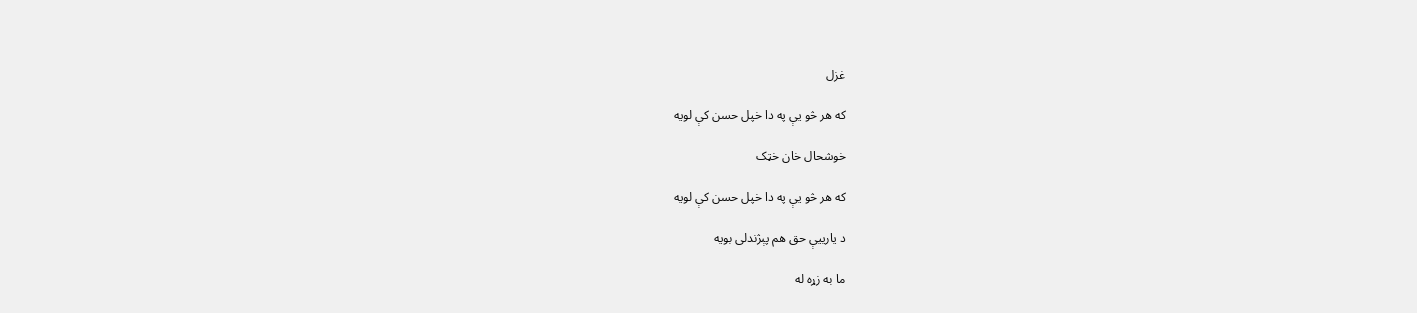غزل

که هر څو يې په دا خپل حسن کې لويه

خوشحال خان خټک

که هر څو يې په دا خپل حسن کې لويه

د يارييې حق هم پېژندلی بويه

ما به زړه له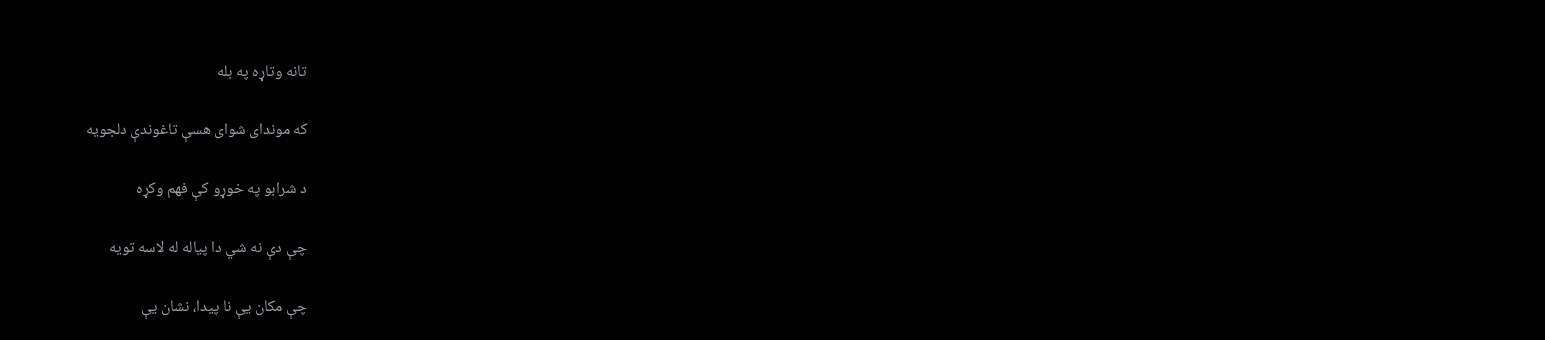تانه وتاړه په بله

که موندای شوای هسې تاغوندې دلجويه

د شرابو په خوړو کې فهم وکړه

چې دې نه شي دا پياله له لاسه تويه

چې مکان يې نا پيدا، نشان يې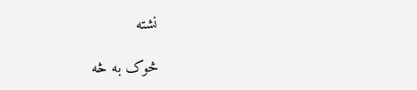نشته

څوک به څه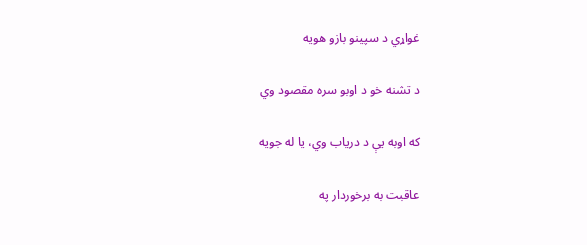غواړي د سپينو بازو هويه

د تشنه خو د اوبو سره مقصود وي

که اوبه يې د درياب وي، يا له جويه

عاقبت به برخوردار په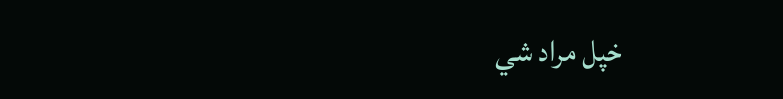خپل مراد شي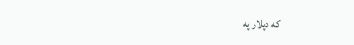که دپلار په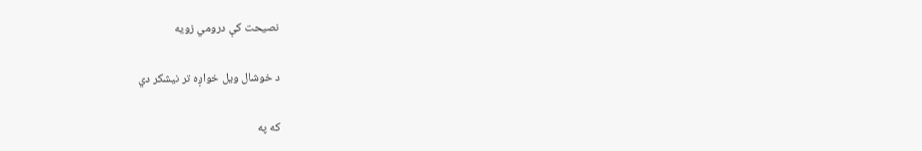نصيحت کې درومي زويه

د خوشال ويل خواږه تر نيشکر دي

که په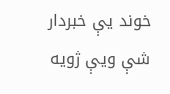خوند يې خبردار شې ويې ژويه